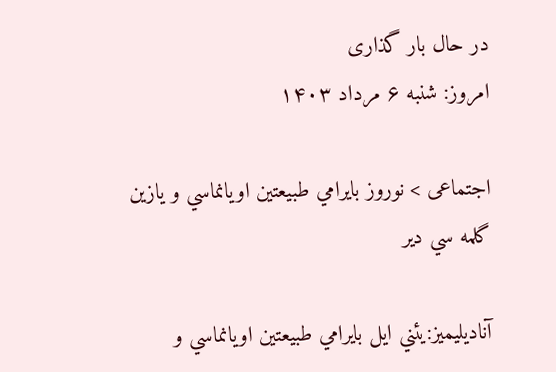در حال بار گذاری
امروز: شنبه ۶ مرداد ۱۴۰۳

اجتماعی > نوروز بايرامي طبيعتين اويانماسي و يازين گلمه سي دير

آناديليميز:يئني ايل بايرامي طبيعتين اويانماسي و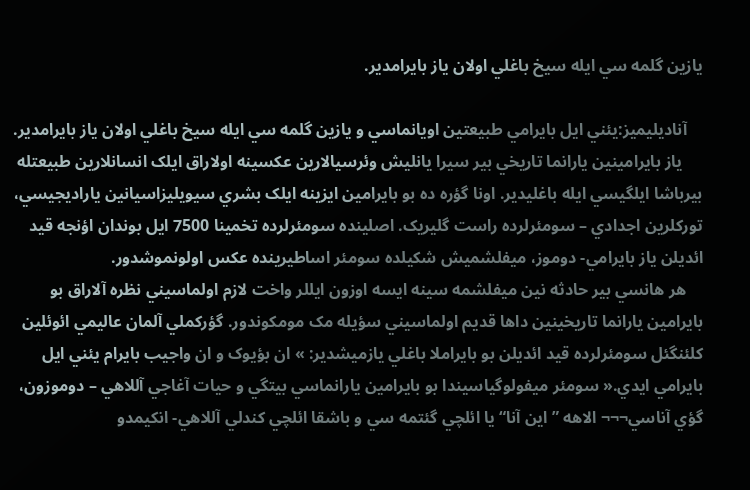يازين گلمه سي ايله سيخ باغلي اولان ياز بايرامدير.

    آناديليميز:يئني ايل بايرامي طبيعتين اويانماسي و يازين گلمه سي ايله سيخ باغلي اولان ياز بايرامدير.
     ياز بايرامينين يارانما تاريخي بير سيرا يانليش وئرسيالارين عکسينه اولاراق ايلک انسانلارين طبيعتله بيرباشا ايلگيسي ايله باغليدير. اونا گؤره ده بو بايرامين ايزينه ايلک بشري سيويليزاسيانين ياراديجيسي، تورکلرين اجدادي – سومئرلرده راست گليريک. اصلينده سومئرلرده تخمينا 7500 ايل بوندان اؤنجه قيد ائديلن ياز بايرامي- دوموز، ميفلشميش شکيلده سومئر اساطيرينده عکس اولونموشدور.
    هر هانسي بير حادثه نين ميفلشمه سينه ايسه اوزون ايللر واخت لازم اولماسيني نظره آلاراق بو بايرامين يارانما تاريخينين داها قديم اولماسيني سؤيله مک مومکوندور. گؤرکملي آلمان عاليمي ائوئلين کلئنگئل سومئرلرده قيد ائديلن بو بايراملا باغلي يازميشدير: » ان بؤيوک و ان واجيب بايرام يئني ايل بايرامي ايدي.« سومئر ميفولوگياسيندا بو بايرامين يارانماسي بيتگي و حيات آغاجي آللاهي – دوموزون، گؤي آناسي¬¬¬ الاهه ” اين آنا“يا ائلچي گئتمه سي و باشقا ائلچي کندلي آللاهي- انکيمدو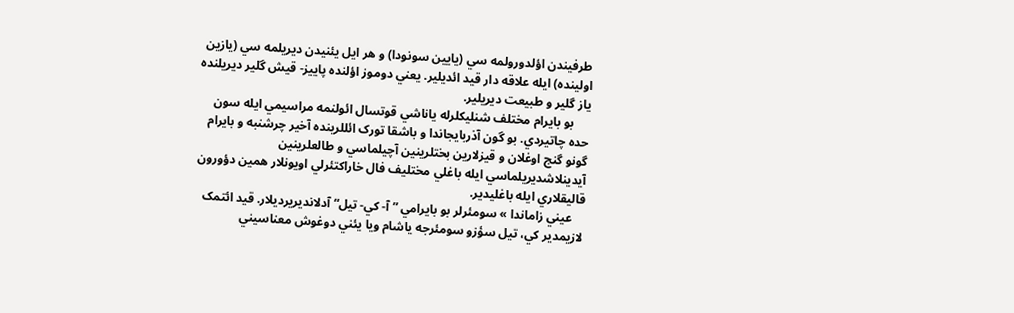طرفيندن اؤلدورولمه سي (يايين سونودا) و هر ايل يئنيدن ديريلمه سي (يازين اولينده) ايله علاقه دار قيد ائديلير. يعني دوموز اؤلنده پاييز- قيش گلير ديريلنده ياز گلير و طبيعت ديريلير.
     بو بايرام مختلف شنليکلرله ياناشي قوتسال ائولنمه مراسيمي ايله سون حده چاتيردي. بو گون آذربايجاندا و باشقا تورک ائللرينده آخير چرشنبه و بايرام گونو گنج اوغلان و قيزلارين بختلرينين آچيلماسي و طالعلرينين آيدينلاشديريلماسي ايله باغلي مختليف فال خاراکتئرلي اويونلار همين دؤورون قاليقلاري ايله باغليدير.
    عيني زاماندا » سومئرلر بو بايرامي ”آ- کي- تيل“ آدلانديريرديلار. قيد ائتمک لازيمدير کي، تيل سؤزو سومئرجه ياشام ويا يئني دوغوش معناسيني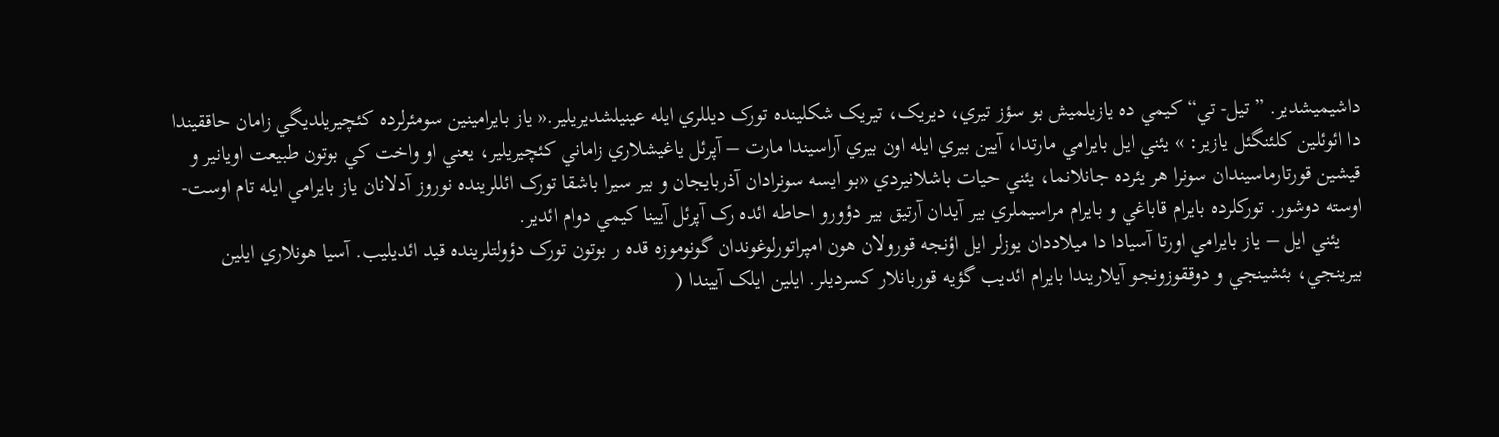داشيميشدير. ” تيل- تي“ کيمي ده يازيلميش بو سؤز تيري، ديريک، تيريک شکلينده تورک ديللري ايله عينيلشديريلير.« ياز بايرامينين سومئرلرده کئچيريلديگي زامان حاققيندا دا ائوئلين کلئنگئل يازير: » يئني ايل بايرامي مارتدا، آيين بيري ايله اون بيري آراسيندا مارت – آپرئل ياغيشلاري زاماني کئچيريلير، يعني او واخت کي بوتون طبيعت اويانير و قيشين قورتارماسيندان سونرا هر يئرده جانلانما، يئني حيات باشلانيردي «بو ايسه سونرادان آذربايجان و بير سيرا باشقا تورک ائللرينده نوروز آدلانان ياز بايرامي ايله تام اوست- اوسته دوشور. تورکلرده بايرام قاباغي و بايرام مراسيملري بير آيدان آرتيق بير دؤورو احاطه ائده رک آپرئل آيينا کيمي دوام ائدير.
    يئني ايل – ياز بايرامي اورتا آسيادا دا ميلاددان يوزلر ايل اؤنجه قورولان هون امپراتورلوغوندان گونوموزه قده ر بوتون تورک دؤولتلرينده قيد ائديليب. آسيا هونلاري ايلين بيرينجي، بئشينجي و دوققوزونجو آيلاريندا بايرام ائديب گؤيه قوربانلار کسرديلر. ايلين ايلک آييندا (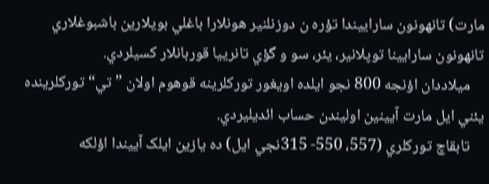مارت) تانهونون ساراييندا تؤره ن دوزنلنير هونلارا باغلي بويلارين باشبوغلاري تانهونون سارايينا توپلانير، يئر، سو و گؤي تانرييا قوربانلار کسيلردي.
    ميلاددان اؤنجه 800 نجو ايلده اويغور تورکلرينه قوهوم اولان ” تي“ تورکلرينده يئني ايل مارت آيينين اوليندن حساب ائديليردي.
    تابقاچ تورکلري (557، 550- 315نجي ايل) ده يازين ايلک آييندا اؤلکه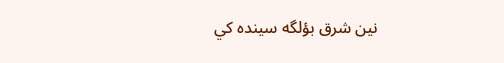نين شرق بؤلگه سينده کي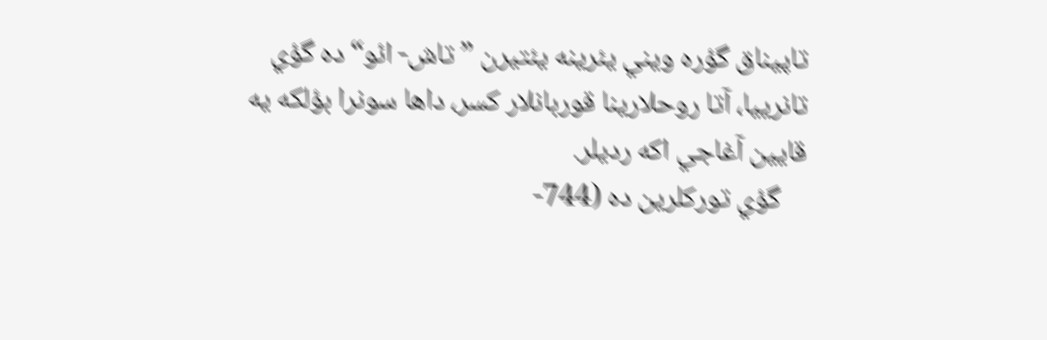تاپيناق گؤره ويني يئرينه يئتيرن ” تاش- ائو“ ده گؤي تانرييا، آتا روحلارينا قوربانلار کسر، داها سونرا بؤلکه يه قايين آغاجي اکه رديلر.
    گؤي تورکلرين ده (744-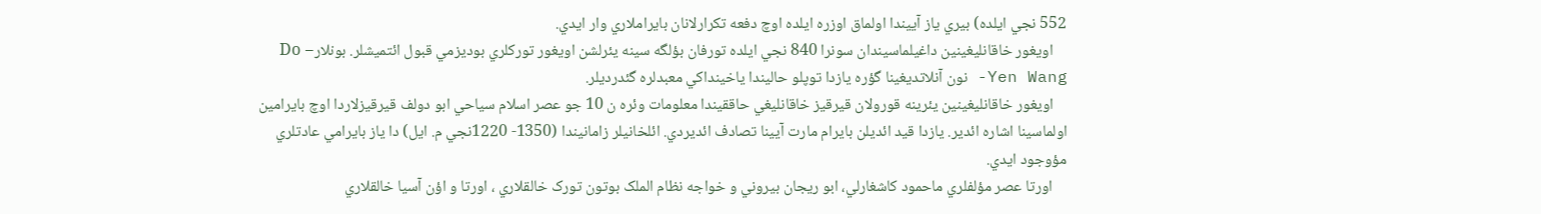552 نجي ايلده) بيري ياز آييندا اولماق اوزره ايلده اوچ دفعه تکرارلانان بايراملاري وار ايدي.
    اويغور خاقانليغينين داغيلماسيندان سونرا 840 نجي ايلده تورفان بؤلگه سينه يئرلشن اويغور تورکلري بوديزمي قبول ائتميشلر. بونلارDo – Yen Wang- نون آنلاتديغينا گؤره يازدا توپلو حاليندا ياخينداکي معبدلره گئدرديلر.
    اويغور خاقانليغينين يئرينه قورولان قيرقيز خاقانليغي حاققيندا معلومات وئره ن 10 جو عصر اسلام سياحي ابو دولف قيرقيزلاردا اوچ بايرامين اولماسينا اشاره ائدير. يازدا قيد ائديلن بايرام مارت آيينا تصادف ائديردي. ائلخانيلر زامانيندا (1350- 1220نجي م. ايل) دا ياز بايرامي عادتلري مؤوجود ايدي.
    اورتا عصر مؤلفلري ماحمود کاشغارلي، ابو ريجان بيروني و خواجه نظام الملک بوتون تورک خالقلاري ، اورتا و اؤن آسيا خالقلاري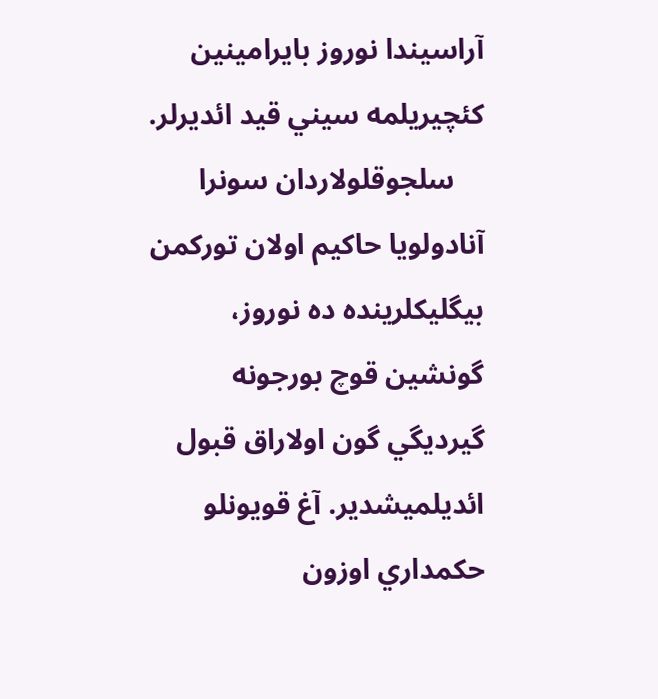آراسيندا نوروز بايرامينين کئچيريلمه سيني قيد ائديرلر.
    سلجوقلولاردان سونرا آنادولويا حاکيم اولان تورکمن بيگليکلرينده ده نوروز، گونشين قوچ بورجونه گيرديگي گون اولاراق قبول ائديلميشدير. آغ قويونلو حکمداري اوزون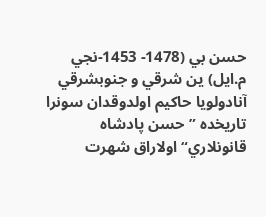حسن بي (1478- 1453-نجي م.ايل) ين شرقي و جنوبشرقي آنادولويا حاکيم اولدوقدان سونرا تاريخده ” حسن پادشاه قانونلاري“ اولاراق شهرت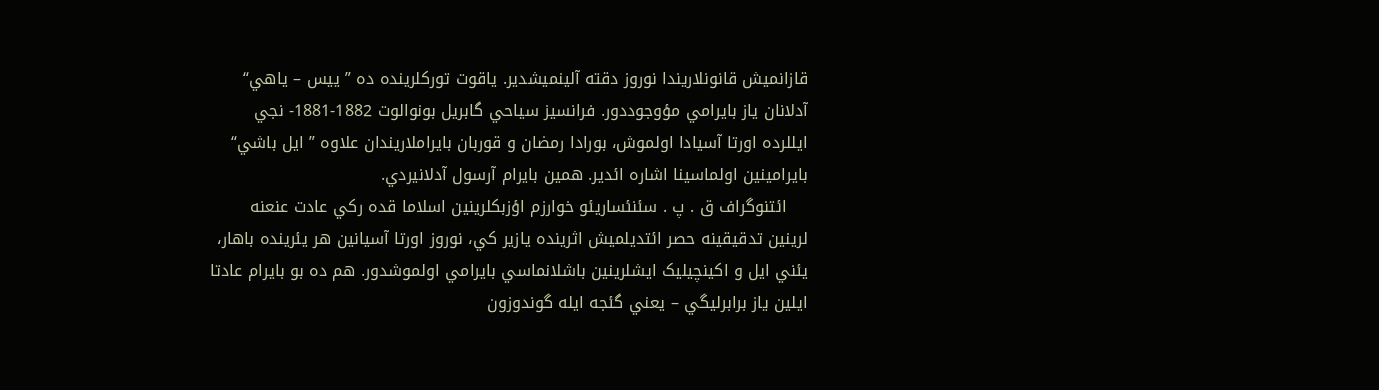قازانميش قانونلاريندا نوروز دقته آلينميشدير. ياقوت تورکلرينده ده ” ييس – ياهي“ آدلانان ياز بايرامي مؤوجوددور. فرانسيز سياحي گابريل بونوالوت 1882-1881- نجي ايللرده اورتا آسيادا اولموش، بورادا رمضان و قوربان بايراملاريندان علاوه ” ايل باشي“ بايرامينين اولماسينا اشاره ائدير. همين بايرام آرسول آدلانيردي.
    ائتنوگراف ق . پ . سئنئساريئو خوارزم اؤزبکلرينين اسلاما قده رکي عادت عنعنه لرينين تدقيقينه حصر ائتديلميش اثرينده يازير کي، نوروز اورتا آسيانين هر يئرينده باهار، يئني ايل و اکينچيليک ايشلرينين باشلانماسي بايرامي اولموشدور. هم ده بو بايرام عادتا ايلين ياز برابرليگي – يعني گئجه ايله گوندوزون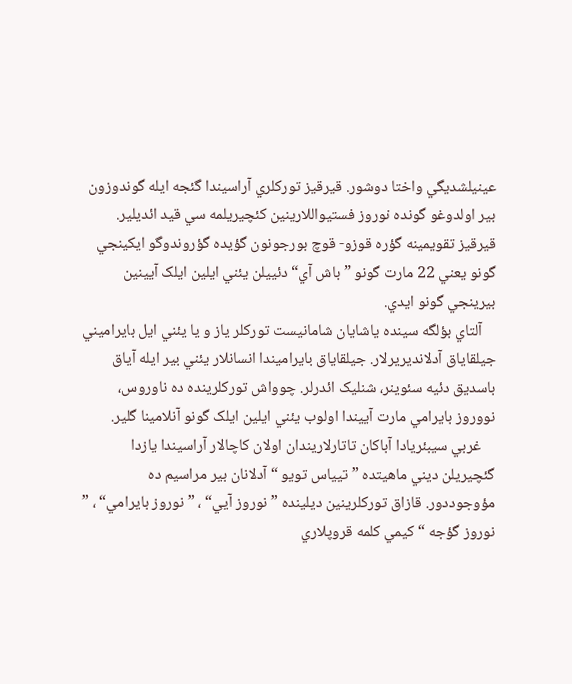عينيلشديگي واختا دوشور. قيرقيز تورکلري آراسيندا گئجه ايله گوندوزون بير اولدوغو گونده نوروز فستيواللارينين کئچيريلمه سي قيد ائديلير. قيرقيز تقويمينه گؤره قوزو- قوچ بورجونون گؤيده گؤروندوگو ايکينجي گونو يعني 22 مارت گونو ” باش آي“ دئييلن يئني ايلين ايلک آيينين بيرينجي گونو ايدي.
    آلتاي بؤلگه سينده ياشايان شامانيست تورکلر ياز و يا يئني ايل بايراميني جيلقاياق آدلانديريرلار. جيلقاياق بايراميندا انسانلار يئني بير ايله آياق باسديق دئيه سئوينر، شنليک ائدرلر. چوواش تورکلرينده ده ناوروس، نووروز بايرامي مارت آييندا اولوب يئني ايلين ايلک گونو آنلامينا گلير.
    غربي سيبئريادا آباکان تاتارلاريندان اولان کاچالار آراسيندا يازدا گئچيريلن ديني ماهيتده ” تيياس تويو “ آدلانان بير مراسيم ده مؤوجوددور. قازاق تورکلرينين ديلينده ” نوروز آيي“ ، ” نوروز بايرامي“ ، ” نوروز گؤجه “ کيمي کلمه قروپلاري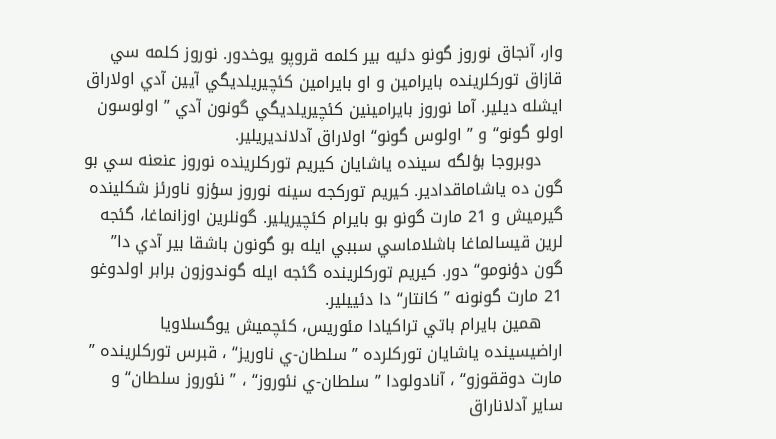وار، آنجاق نوروز گونو دئيه بير کلمه قروپو يوخدور. نوروز کلمه سي قازاق تورکلرينده بايرامين و او بايرامين کئچيريلديگي آيين آدي اولاراق ايشله ديلير. آما نوروز بايرامينين کئچيريلديگي گونون آدي ” اولوسون اولو گونو“ و ” اولوس گونو“ اولاراق آدلانديريلير.
    دوبروجا بؤلگه سينده ياشايان کيريم تورکلرينده نوروز عنعنه سي بو گون ده ياشاماقدادير. کيريم تورکجه سينه نوروز سؤزو ناورئز شکلينده گيرميش و 21 مارت گونو بو بايرام کئچيريلير. گونلرين اوزانماغا، گئجه لرين قيسالماغا باشلاماسي سببي ايله بو گونون باشقا بير آدي دا” گون دؤنومو“ دور. کيريم تورکلرينده گئجه ايله گوندوزون برابر اولدوغو 21 مارت گونونه ” کانتار“ دا دئييلير.
    همين بايرام باتي تراکيادا مئوريس، کئچميش يوگسلاويا اراضيسينده ياشايان تورکلرده ” سلطان-ي ناوريز“ ، قبرس تورکلرينده ” مارت دوققوزو“ ، آنادولودا ” سلطان-ي نئوروز“ ، ” نئوروز سلطان“ و ساير آدلاناراق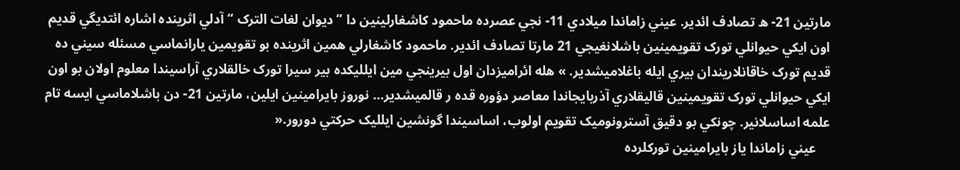مارتين 21- ه تصادف ائدير. عيني زاماندا ميلادي 11- نجي عصرده ماحمود کاشغارلينين دا ” ديوان لغات الترک “آدلي اثرينده اشاره ائتديگي قديم اون ايکي حيوانلي تورک تقويمينين باشلانغيجي 21 مارتا تصادف ائدير. ماحمود کاشغارلي همين اثرينده بو تقويمين يارانماسي مسئله سيني ده قديم تورک خاقانلاريندان بيري ايله باغلاميشدير. » هله ائراميزدان اول بيرينجي مين ايلليکده بير سيرا تورک خالقلاري آراسيندا معلوم اولان بو اون ايکي حيوانلي تورک تقويمينين قاليقلاري آذربايجاندا معاصر دؤوره قده ر قالميشدير… نوروز بايرامينين ايلين، مارتين 21- دن باشلاماسي ايسه تام علمه اساسلانير. چونکي بو دقيق آسترونوميک تقويم اولوب، اساسيندا گونشين ايلليک حرکتي دورور.«
    عيني زاماندا ياز بايرامينين تورکلرده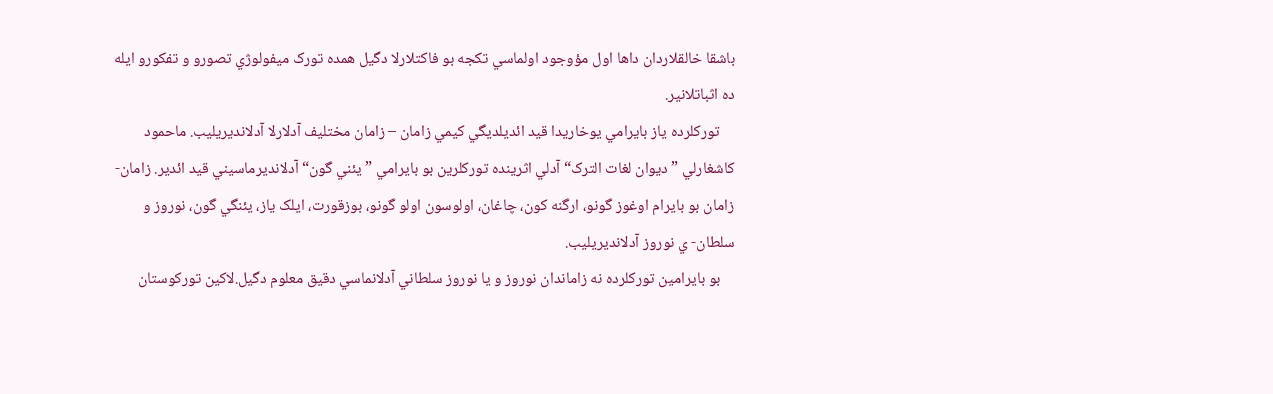باشقا خالقلاردان داها اول مؤوجود اولماسي تکجه بو فاکتلارلا دگيل همده تورک ميفولوژي تصورو و تفکورو ايله ده اثباتلانير.
    تورکلرده ياز بايرامي يوخاريدا قيد ائديلديگي کيمي زامان – زامان مختليف آدلارلا آدلانديريليب. ماحمود کاشغارلي ” ديوان لغات الترک“ آدلي اثرينده تورکلرين بو بايرامي ” يئني گون“ آدلانديرماسيني قيد ائدير. زامان- زامان بو بايرام اوغوز گونو، ارگنه کون، چاغان، اولوسون اولو گونو، بوزقورت، ايلک ياز، يئنگي گون، نوروز و سلطان- ي نوروز آدلانديريليب.
    بو بايرامين تورکلرده نه زاماندان نوروز و يا نوروز سلطاني آدلانماسي دقيق معلوم دگيل.لاکين تورکوستان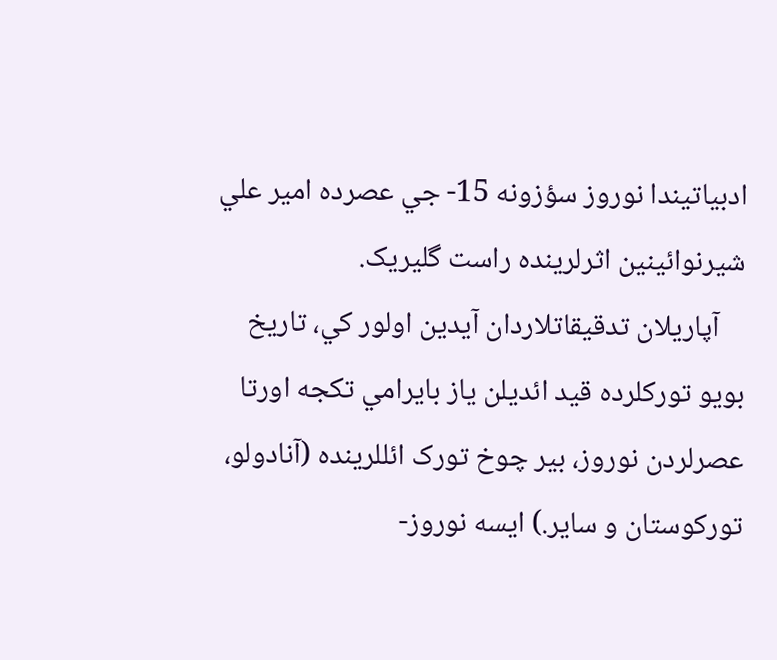ادبياتيندا نوروز سؤزونه 15- جي عصرده امير علي شيرنوائينين اثرلرينده راست گليريک.
    آپاريلان تدقيقاتلاردان آيدين اولور کي، تاريخ بويو تورکلرده قيد ائديلن ياز بايرامي تکجه اورتا عصرلردن نوروز، بير چوخ تورک ائللرينده (آنادولو، تورکوستان و ساير.) ايسه نوروز-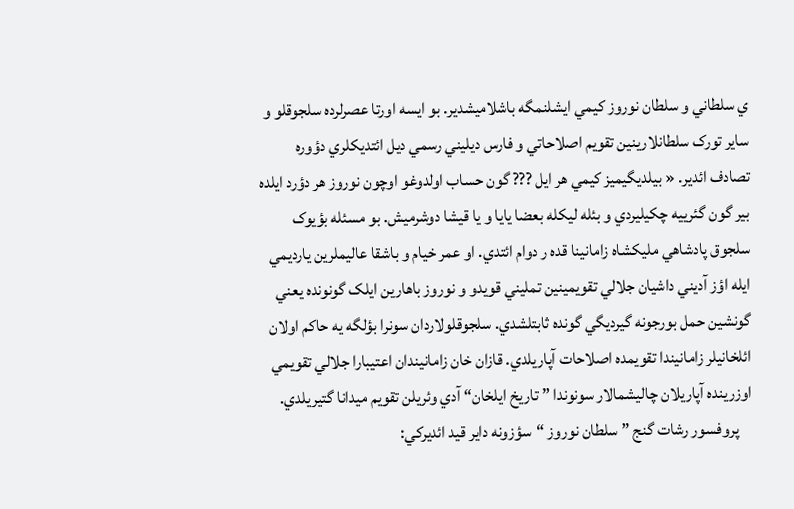ي سلطاني و سلطان نوروز کيمي ايشلنمگه باشلاميشدير. بو ايسه اورتا عصرلرده سلجوقلو و ساير تورک سلطانلارينين تقويم اصلاحاتي و فارس ديليني رسمي ديل ائتديکلري دؤوره تصادف ائدير. « بيلديگيميز کيمي هر ايل ??? گون حساب اولدوغو اوچون نوروز هر دؤرد ايلده بير گون گئرييه چکيليردي و بئله ليکله بعضا يايا و يا قيشا دوشرميش. بو مسئله بؤيوک سلجوق پادشاهي مليکشاه زامانينا قده ر دوام ائتدي. او عمر خيام و باشقا عاليملرين يارديمي ايله اؤز آديني داشيان جلالي تقويمينين تمليني قويدو و نوروز باهارين ايلک گونونده يعني گونشين حمل بورجونه گيرديگي گونده ثابتلشدي. سلجوقلولاردان سونرا بؤلگه يه حاکم اولان ائلخانيلر زامانيندا تقويمده اصلاحات آپاريلدي. قازان خان زامانيندان اعتيبارا جلالي تقويمي اوزرينده آپاريلان چاليشمالار سونوندا ” تاريخ ايلخان“ آدي وئريلن تقويم ميدانا گتيريلدي.
    پروفسور رشات گنج ” سلطان نوروز “سؤزونه داير قيد ائديرکي: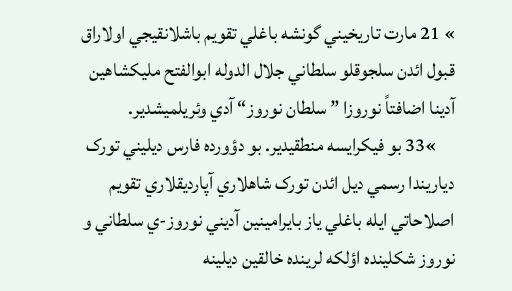» 21 مارت تاريخيني گونشه باغلي تقويم باشلانقيجي اولاراق قبول ائدن سلجوقلو سلطاني جلال الدوله ابوالفتح مليکشاهين آدينا اضافتاً نوروزا ” سلطان نوروز“ آدي وئريلميشدير.
     »33 بو فيکرايسه منطقيدير. بو دؤورده فارس ديليني تورک دياريندا رسمي ديل ائدن تورک شاهلاري آپارديقلاري تقويم اصلاحاتي ايله باغلي ياز بايرامينين آديني نوروز-ي سلطاني و نوروز شکلينده اؤلکه لرينده خالقين ديلينه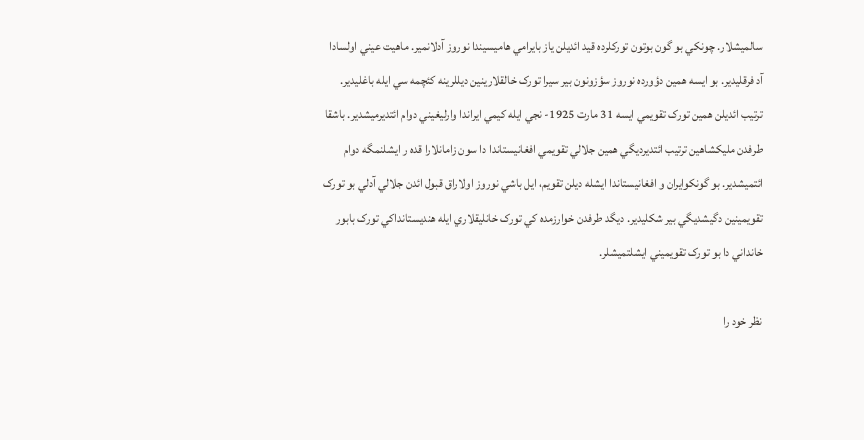سالميشلار. چونکي بو گون بوتون تورکلرده قيد ائديلن ياز بايرامي هاميسيندا نوروز آدلانمير. ماهيت عيني اولسادا آد فرقليدير. بو ايسه همين دؤورده نوروز سؤزونون بير سيرا تورک خالقلارينين ديللرينه کئچمه سي ايله باغليدير. ترتيب ائديلن همين تورک تقويمي ايسه 31 مارت 1925- نجي ايله کيمي ايراندا وارليغيني دوام ائتديرميشدير. باشقا طرفدن مليکشاهين ترتيب ائتديرديگي همين جلالي تقويمي افغانيستاندا دا سون زامانلارا قده ر ايشلنمگه دوام ائتميشدير. بو گونکوايران و افغانيستاندا ايشله ديلن تقويم، ايل باشي نوروز اولاراق قبول ائدن جلالي آدلي بو تورک تقويمينين دگيشديگي بير شکليدير. ديگد طرفدن خوارزمده کي تورک خانليقلاري ايله هنديستانداکي تورک بابور خانداني دا بو تورک تقويميني ايشلتميشلر.

نظر خود را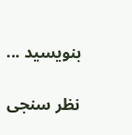بنویسید ...

نظر سنجی